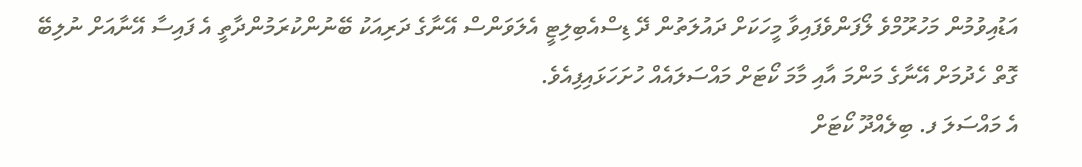އަޑުއިވުމުން މަހުރޫމްވެ ލޯފަންވެފައިވާ މީހަކަށް ދައުލަތުން ދޭ ޑިސްއެބިލިޓީ އެލަވަންސް އޭނާގެ ދަރިއަކު ބޭނުންކުރަމުންދާތީ އެ ފައިސާ އޭނާއަށް ނުލިބޭ ގޮތް ހެދުމަށް އޭނާގެ މަންމަ އާއި މާމަ ކޯޓަށް މައްސަލައެއް ހުށަހަޅައިފިއެވެ.
އެ މައްސަލަ ފ. ބިލެއްދޫ ކޯޓަށް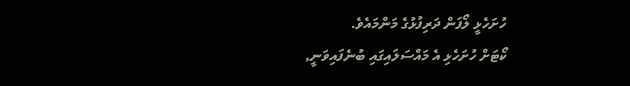ހުށަހެޅީ ލޯފަން ދަރިފުޅުގެ މަންމައެވެ.
ކޯޓަށް ހުށަހެޅި އެ މައްސަލައިގައި ބުނެފައިވަނީ,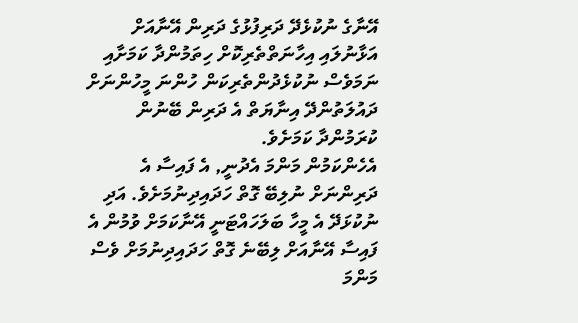އޭނާގެ ނުކުޅެދޭ ދަރިފުޅުގެ ދަރިން އޭނާއަށް އަޅާނުލައި އިހާނަތްތެރިކޮށް ހިތަމުންދާ ކަމަށާއި ނަމަވެސް ނުކުޅެދުންތެރިކަން ހުންނަ މީހުންނަށް ދައުލަތުންދޭ އިނާޔަތް އެ ދަރިން ބޭނުން ކުރަމުންދާ ކަމަށެވެ.
އެހެންކަމުން މަންމަ އެދުނީ, އެ ފައިސާ އެ ދަރިންނަށް ނުލިބޭ ގޮތް ހަދައިދިނުމަށެވެ. އަދި ނުކުޅަދޭ އެ މީހާ ބަލަހައްޓަނީ އޭނާކަމަށް ވުމުން އެ ފައިސާ އޭނާއަށް ލިބޭނެ ގޮތް ހަދައިދިނުމަށް ވެސް މަންމަ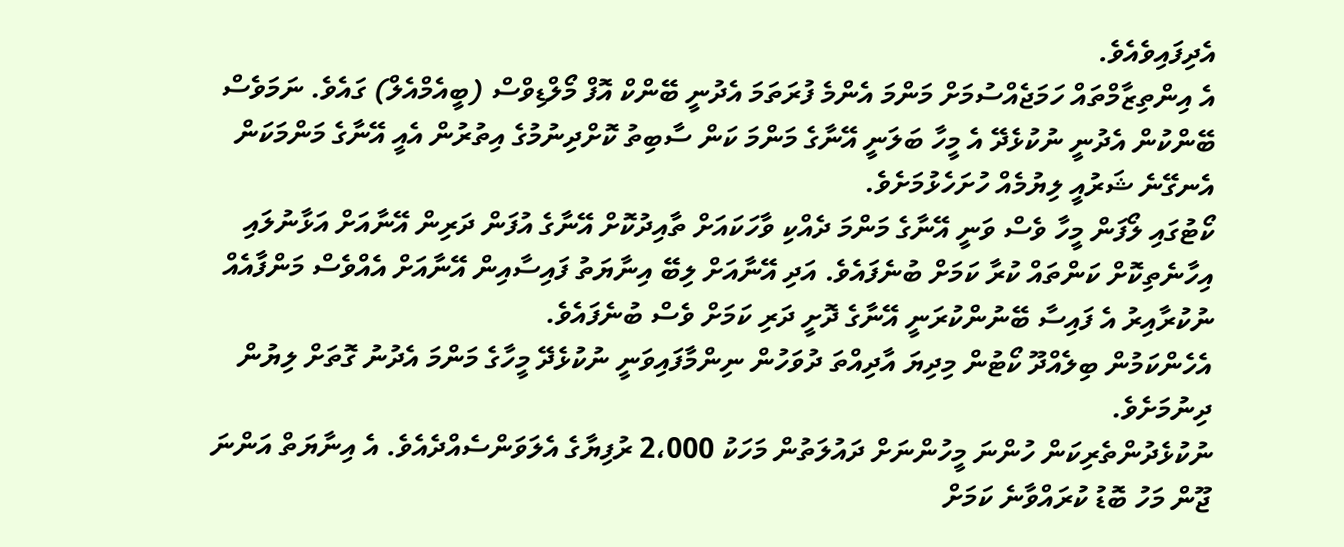އެދިފައިވެއެވެ.
އެ އިންތިޒާމްތައް ހަމަޖެއްސުމަށް މަންމަ އެންމެ ފުރަތަމަ އެދުނީ ބޭންކް އޮފް މޯލްޑިވްސް (ބީއެމްއެލް) ގައެވެ. ނަމަވެސް ބޭންކުން އެދުނީ ނުކުޅެދޭ އެ މީހާ ބަލަނީ އޭނާގެ މަންމަ ކަން ސާބިތު ކޮށްދިނުމުގެ އިތުރުން އެއީ އޭނާގެ މަންމަކަން އެނގޭނެ ޝަރުއީ ލިޔުމެއް ހުށަހެޅުމަށެވެ.
ކޯޓުގައި ލޯފަން މީހާ ވެސް ވަނީ އޭނާގެ މަންމަ ދެއްކި ވާހަކައަށް ތާއިދުކޮށް އޭނާގެ އުފަން ދަރިން އޭނާއަށް އަޅާނުލައި އިހާނެތިކޮށް ކަންތައް ކުރާ ކަމަށް ބުނެފައެވެ. އަދި އޭނާއަށް ލިބޭ އިނާޔަތު ފައިސާއިން އޭނާއަށް އެއްވެސް މަންފާއެއް ނުކުރާއިރު އެ ފައިސާ ބޭނުންކުރަނީ އޭނާގެ ދޮށީ ދަރި ކަމަށް ވެސް ބުނެފައެވެ.
އެހެންކަމުން ބިލެއްދޫ ކޯޓުން މިދިޔަ އާދިއްތަ ދުވަހުން ނިންމާފައިވަނީ ނުކުޅެދޭ މީހާގެ މަންމަ އެދުނު ގޮތަށް ލިޔުން ދިނުމަށެވެ.
ނުކުޅެދުންތެރިކަން ހުންނަ މީހުންނަށް ދައުލަތުން މަހަކު 2،000 ރުފިޔާގެ އެލަވަންސެއްދެއެވެ. އެ އިނާޔަތް އަންނަ ޖޫން މަހު ބޮޑު ކުރައްވާނެ ކަމަށް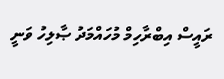ރައީސް އިބްރާހިމް މުހައްމަދު ޞާލިހު ވަނީ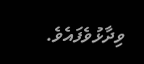ވިދާޅުވެފައެވެ.